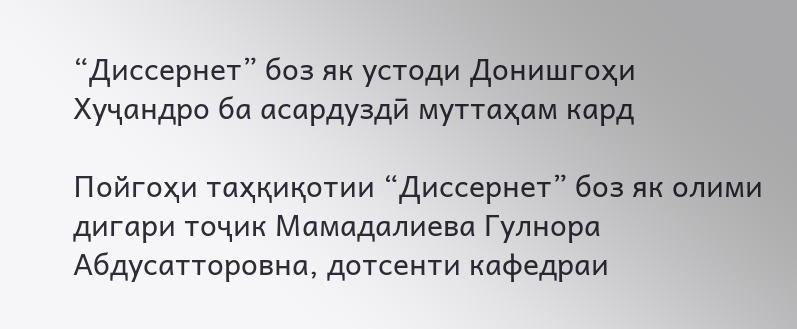“Диссернет” боз як устоди Донишгоҳи Хуҷандро ба асардуздӣ муттаҳам кард

Пойгоҳи таҳқиқотии “Диссернет” боз як олими дигари тоҷик Мамадалиева Гулнора Абдусатторовна, дотсенти кафедраи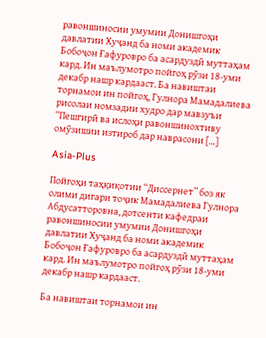равоншиносии умумии Донишгоҳи давлатии Хуҷанд ба номи академик Бобоҷон Ғафуровро ба асардуздӣ муттаҳам кард. Ин маълумотро пойгоҳ рӯзи 18-уми декабр нашр кардааст. Ба навиштаи торнамои ин пойгоҳ, Гулнора Мамадалиева  рисолаи номзадии худро дар мавзуъи “Пешгирӣ ва ислоҳи равоншинохтиву омӯзишии изтироб дар наврасони […]

Asia-Plus

Пойгоҳи таҳқиқотии “Диссернет” боз як олими дигари тоҷик Мамадалиева Гулнора Абдусатторовна, дотсенти кафедраи равоншиносии умумии Донишгоҳи давлатии Хуҷанд ба номи академик Бобоҷон Ғафуровро ба асардуздӣ муттаҳам кард. Ин маълумотро пойгоҳ рӯзи 18-уми декабр нашр кардааст.

Ба навиштаи торнамои ин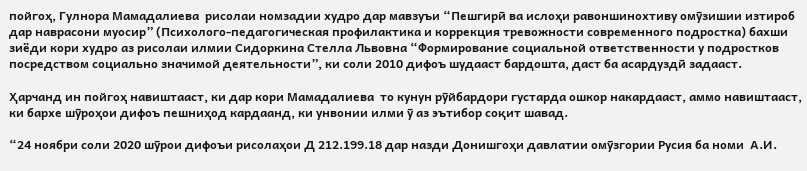пойгоҳ, Гулнора Мамадалиева  рисолаи номзадии худро дар мавзуъи “Пешгирӣ ва ислоҳи равоншинохтиву омӯзишии изтироб дар наврасони муосир” (Психолого-педагогическая профилактика и коррекция тревожности современного подростка) бахши зиёди кори худро аз рисолаи илмии Сидоркина Стелла Львовна “Формирование социальной ответственности у подростков посредством социально значимой деятельности”, ки соли 2010 дифоъ шудааст бардошта, даст ба асардуздӣ задааст.

Ҳарчанд ин пойгоҳ навиштааст, ки дар кори Мамадалиева  то кунун рӯйбардори густарда ошкор накардааст, аммо навиштааст, ки бархе шӯроҳои дифоъ пешниҳод кардаанд, ки унвонии илми ӯ аз эътибор соқит шавад.

“24 ноябри соли 2020 шӯрои дифоъи рисолаҳои Д 212.199.18 дар назди Донишгоҳи давлатии омӯзгории Русия ба номи  А.И.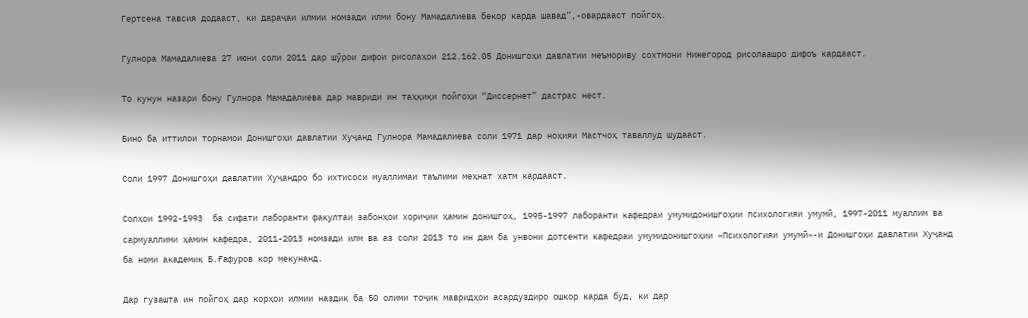Гертсена тавсия додааст, ки дараҷаи илмии номзади илми бону Мамадалиева бекор карда шавад”,-овардааст пойгоҳ.

Гулнора Мамадалиева 27 июни соли 2011 дар шӯрои дифои рисолаҳои 212.162.05 Донишгоҳи давлатии меъмориву сохтмони Нижегород рисолаашро дифоъ кардааст.

То кунун назари бону Гулнора Мамадалиева дар мавриди ин таҳқиқи пойгоҳи “Диссернет” дастрас нест.

Бино ба иттилои торнамои Донишгоҳи давлатии Хуҷанд Гулнора Мамадалиева соли 1971 дар ноҳияи Мастчоҳ таваллуд шудааст.

Соли 1997 Донишгоҳи давлатии Хуҷандро бо ихтисоси муаллимаи таълими меҳнат хатм кардааст.

Солҳои 1992-1993  ба сифати лаборанти факултаи забонҳои хориҷии ҳамин донишгоҳ, 1995-1997 лаборанти кафедраи умумидонишгоҳии психологияи умумӣ, 1997-2011 муаллим ва сармуаллими ҳамин кафедра, 2011-2013 номзади илм ва аз соли 2013 то ин дам ба унвони дотсенти кафедраи умумидонишгоҳии «Психологияи умумӣ»-и Донишгоҳи давлатии Хуҷанд ба номи академик Б.Ғафуров кор мекунанд.

Дар гузашта ин пойгоҳ дар корҳои илмии наздик ба 50 олими тоҷик мавридҳои асардуздиро ошкор карда буд, ки дар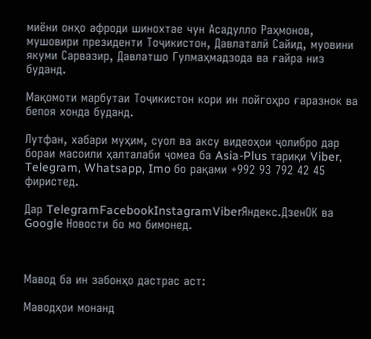миёни онҳо афроди шинохтае чун Асадулло Раҳмонов, мушовири президенти Тоҷикистон, Давлаталӣ Сайид, муовини якуми Сарвазир, Давлатшо Гулмаҳмадзода ва ғайра низ буданд.

Мақомоти марбутаи Тоҷикистон кори ин пойгоҳро ғаразнок ва бепоя хонда буданд.

Лутфан, хабари муҳим, суол ва аксу видеоҳои ҷолибро дар бораи масоили ҳалталаби ҷомеа ба Asia-Plus тариқи Viber, Telegram, Whatsapp, Imo бо рақами +992 93 792 42 45 фиристед.

Дар TelegramFacebookInstagramViberЯндекс.ДзенOK ва Google Новости бо мо бимонед.



Мавод ба ин забонҳо дастрас аст:

Маводҳои монанд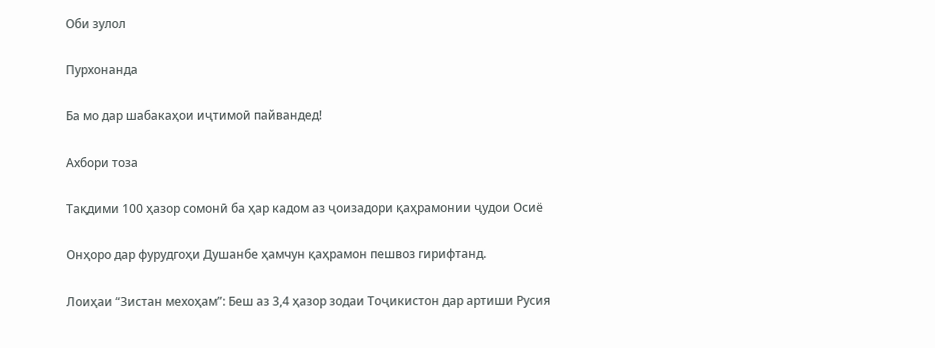Оби зулол

Пурхонанда

Ба мо дар шабакаҳои иҷтимоӣ пайвандед!

Ахбори тоза

Тақдими 100 ҳазор сомонӣ ба ҳар кадом аз ҷоизадори қаҳрамонии ҷудои Осиё

Онҳоро дар фурудгоҳи Душанбе ҳамчун қаҳрамон пешвоз гирифтанд.

Лоиҳаи “Зистан мехоҳам”: Беш аз 3,4 ҳазор зодаи Тоҷикистон дар артиши Русия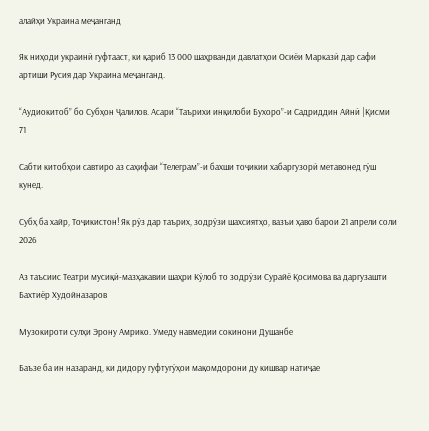алайҳи Украина меҷанганд

Як ниҳоди украинӣ гуфтааст, ки қариб 13 000 шаҳрванди давлатҳои Осиёи Марказӣ дар сафи артиши Русия дар Украина меҷанганд.

“Аудиокитоб” бо Субҳон Ҷалилов. Асари “Таърихи инқилоби Бухоро”-и Садриддин Айнӣ |Қисми 71

Cабти китобҳои савтиро аз саҳифаи “Телеграм”-и бахши тоҷикии хабаргузорӣ метавонед гӯш кунед.

Субҳ ба хайр, Тоҷикистон! Як рӯз дар таърих, зодрӯзи шахсиятҳо, вазъи ҳаво барои 21 апрели соли 2026

Аз таъсиис Театри мусиқӣ-мазҳакавии шаҳри Кӯлоб то зодрӯзи Сурайё Қосимова ва даргузашти Бахтиёр Худойназаров

Музокироти сулҳи Эрону Амрико. Умеду навмедии сокинони Душанбе

Баъзе ба ин назаранд, ки дидору гуфтугӯҳои мақомдорони ду кишвар натиҷае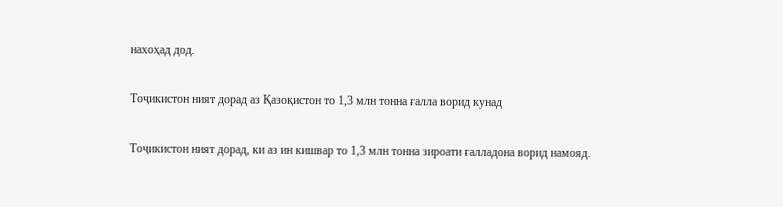нахоҳад дод.

Тоҷикистон ният дорад аз Қазоқистон то 1,3 млн тонна ғалла ворид кунад

Тоҷикистон ният дорад, ки аз ин кишвар то 1,3 млн тонна зироати ғалладона ворид намояд.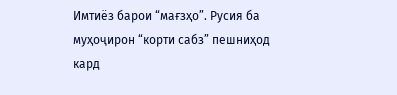Имтиёз барои “мағзҳо”. Русия ба муҳоҷирон “корти сабз” пешниҳод кард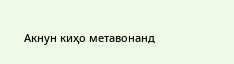Акнун киҳо метавонанд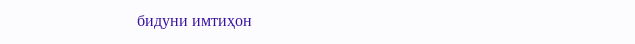бидуни имтиҳон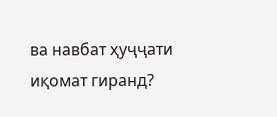ва навбат ҳуҷҷати иқомат гиранд?